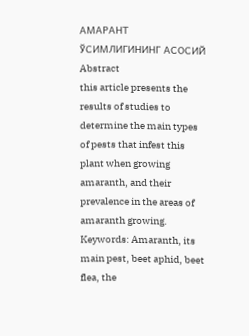АМАРАНТ ЎСИМЛИГИНИНГ АСОСИЙ
Abstract
this article presents the results of studies to determine the main types of pests that infest this plant when growing amaranth, and their prevalence in the areas of amaranth growing.
Keywords: Amaranth, its main pest, beet aphid, beet flea, the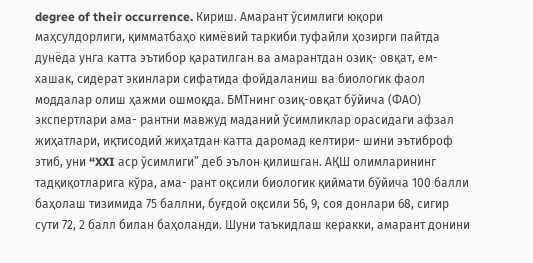degree of their occurrence. Кириш. Амарант ўсимлиги юқори маҳсулдорлиги, қимматбаҳо кимёвий таркиби туфайли ҳозирги пайтда дунёда унга катта эътибор қаратилган ва амарантдан озиқ- овқат, ем-хашак, сидерат экинлари сифатида фойдаланиш ва биологик фаол моддалар олиш ҳажми ошмоқда. БМТнинг озиқ-овқат бўйича (ФАО) экспертлари ама- рантни мавжуд маданий ўсимликлар орасидаги афзал жиҳатлари, иқтисодий жиҳатдан катта даромад келтири- шини эътиброф этиб, уни “XXI аср ўсимлиги” деб эълон қилишган. АҚШ олимларининг тадқиқотларига кўра, ама- рант оқсили биологик қиймати бўйича 100 балли баҳолаш тизимида 75 баллни, буғдой оқсили 56, 9, соя донлари 68, сигир сути 72, 2 балл билан баҳоланди. Шуни таъкидлаш керакки, амарант донини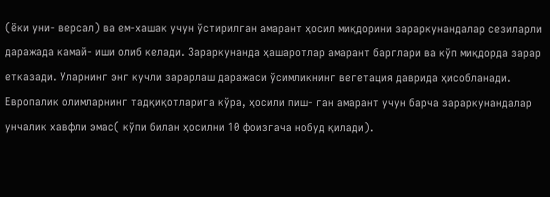(ёки уни- версал) ва ем-хашак учун ўстирилган амарант ҳосил миқдорини зараркунандалар сезиларли даражада камай- иши олиб келади. Зараркунанда ҳашаротлар амарант барглари ва кўп миқдорда зарар етказади. Уларнинг энг кучли зарарлаш даражаси ўсимликнинг вегетация даврида ҳисобланади. Европалик олимларнинг тадқиқотларига кўра, ҳосили пиш- ган амарант учун барча зараркунандалар унчалик хавфли эмас( кўпи билан ҳосилни 10 фоизгача нобуд қилади).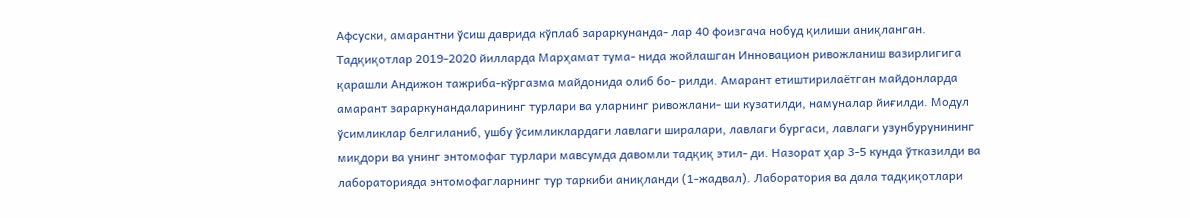Афсуски, амарантни ўсиш даврида кўплаб зараркунанда- лар 40 фоизгача нобуд қилиши аниқланган. Тадқиқотлар 2019-2020 йилларда Марҳамат тума- нида жойлашган Инновацион ривожланиш вазирлигига қарашли Андижон тажриба-кўргазма майдонида олиб бо- рилди. Амарант етиштирилаётган майдонларда амарант зараркунандаларининг турлари ва уларнинг ривожлани- ши кузатилди, намуналар йиғилди. Модул ўсимликлар белгиланиб, ушбу ўсимликлардаги лавлаги ширалари, лавлаги бургаси, лавлаги узунбурунининг миқдори ва унинг энтомофаг турлари мавсумда давомли тадқиқ этил- ди. Назорат ҳар 3-5 кунда ўтказилди ва лабораторияда энтомофагларнинг тур таркиби аниқланди (1-жадвал). Лаборатория ва дала тадқиқотлари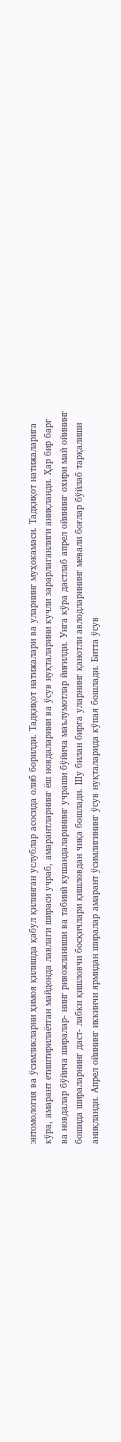энтомология ва ўсимликларни ҳимоя қилишда қабул қилинган услублар асосида олиб борилди. Тадқиқот натижалари ва уларнинг муҳокамаси. Тадқиқот натижаларига кўра, амарант етиштирилаётган майдонда лавлаги шираси учраб, амарантларнинг ёш новдаларини ва ўсув нуқталарини кучли зарарлаганлиги аниқланди. Ҳар бир барг ва новдалар бўйича ширалар- нинг ривожланиши ва табиий кушандаларининг учраши бўйича маълумотлар йиғилди. Унга кўра дастлаб апрел ойининг охири май ойининг бошида шираларнинг даст- лабки қишловчи босқичлари қишловдан чиқа бошлади. Шу билан бирга уларнинг қанотли авлодларининг мевали боғлар бўйлаб тарқалиши аниқланди. Апрел ойининг иккинчи ярмидан ширалар амарант ўсимлигининг ўсув нуқталарида кўпая бошлади. Битта ўсув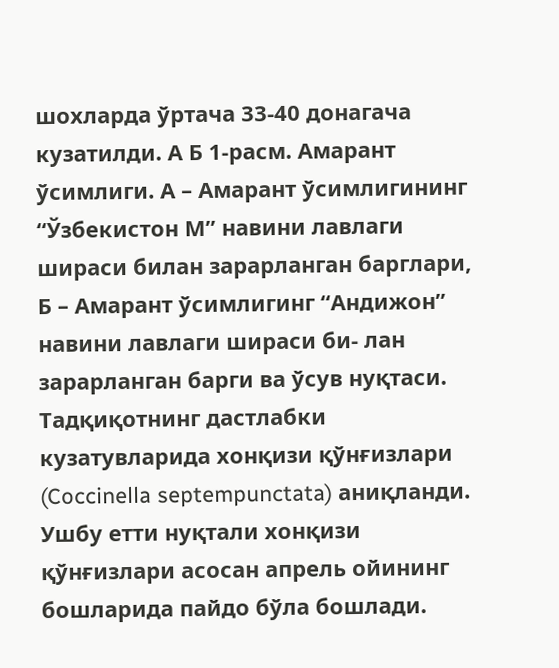шохларда ўртача 33-40 донагача кузатилди. А Б 1-расм. Амарант ўсимлиги. А – Амарант ўсимлигининг “Ўзбекистон М” навини лавлаги шираси билан зарарланган барглари, Б – Амарант ўсимлигинг “Андижон” навини лавлаги шираси би- лан зарарланган барги ва ўсув нуқтаси. Тадқиқотнинг дастлабки кузатувларида хонқизи қўнғизлари (Coccinella septempunctata) аниқланди. Ушбу етти нуқтали хонқизи қўнғизлари асосан апрель ойининг бошларида пайдо бўла бошлади.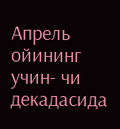Апрель ойининг учин- чи декадасида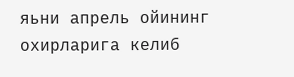яьни апрель ойининг охирларига келиб